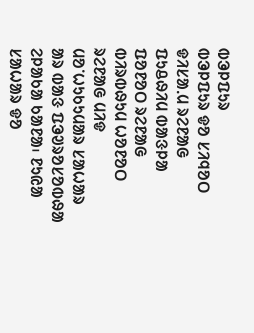ᱵᱳᱞᱯᱩᱨ
ᱵᱳᱞᱯᱩᱨ ᱫᱚ ᱥᱤᱧᱚᱛ ᱫᱤᱥᱟᱹᱢ ᱨᱮᱱᱟᱜ ᱯᱩᱪᱷᱤᱢ ᱵᱟᱝᱞᱟ ᱯᱚᱱᱚᱛ ᱨᱮᱱᱟᱜ ᱵᱤᱨᱵᱷᱩᱢ ᱦᱚᱱᱚᱛ ᱨᱮᱱᱟᱜ ᱢᱤᱫ ᱢᱚᱸᱦᱩᱠᱩᱢᱟᱨ ᱥᱟᱦᱟᱨ ᱟᱨ ᱵᱟᱝ ᱯᱳᱣᱨᱚᱥᱚᱵᱷᱟ ᱮᱞᱟᱠᱟ ᱠᱟᱱᱟ᱾ ᱱᱩᱭᱟ ᱥᱟᱦᱟᱨ ᱫᱚ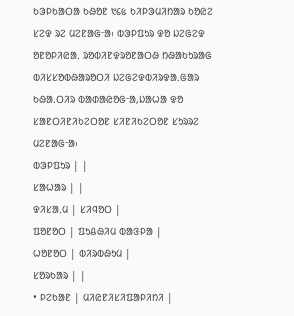ᱠᱳᱞᱠᱟᱛᱟ ᱠᱷᱚᱱ ᱑᱔᱕ ᱠᱤᱞᱳᱢᱤᱴᱟᱨ ᱠᱚᱭᱮ ᱥᱮᱫ ᱨᱮ ᱢᱮᱱᱟᱜᱼᱟ᱾ ᱵᱳᱞᱯᱩᱨ ᱫᱚ ᱡᱮᱜᱮᱫ ᱚᱱᱚᱞᱤᱭᱟᱹ ᱨᱚᱵᱤᱱᱫᱨᱚᱱᱟᱛᱷ ᱴᱷᱟᱠᱩᱨᱟᱜ ᱵᱤᱥᱥᱚᱵᱷᱟᱨᱚᱛᱤ ᱡᱮᱜᱮᱫᱵᱤᱨᱫᱟᱹᱜᱟᱨ ᱠᱷᱟᱹᱛᱤᱨ ᱵᱟᱰᱟᱭᱚᱜᱼᱟ,ᱡᱟᱦᱟ ᱫᱚ ᱥᱟᱱᱛᱤᱱᱤᱠᱮᱛᱚᱱ ᱥᱤᱱᱤᱠᱮᱛᱚᱱ ᱥᱩᱨᱨᱮ ᱢᱮᱱᱟᱜᱼᱟ᱾
ᱵᱳᱞᱯᱩᱨ | |
ᱥᱟᱦᱟᱨ | |
ᱫᱤᱥᱟᱹᱢ | ᱥᱤᱧᱚᱛ |
ᱯᱚᱱᱚᱛ | ᱯᱩᱪᱷᱤᱢ ᱵᱟᱝᱞᱟ |
ᱦᱚᱱᱚᱛ | ᱵᱤᱨᱵᱷᱩᱢ |
ᱥᱚᱨᱠᱟᱨ | |
• ᱞᱮᱠᱟᱱ | ᱢᱤᱭᱱᱤᱥᱤᱯᱟᱞᱤᱴᱤ |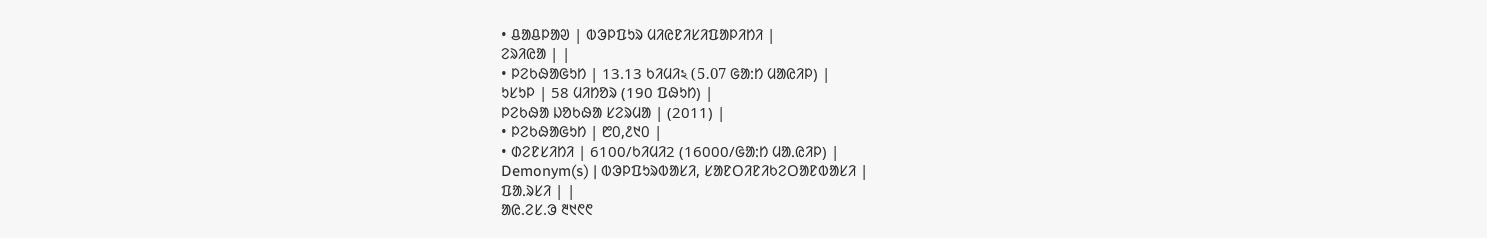• ᱪᱟᱪᱞᱟᱣ | ᱵᱳᱞᱯᱩᱨ ᱢᱤᱭᱱᱤᱥᱤᱯᱟᱞᱤᱴᱤ |
ᱮᱨᱤᱭᱟ | |
• ᱞᱮᱠᱷᱟᱜᱩᱴ | 13.13 ᱠᱤᱢᱤ২ (5.07 ᱜᱟᱺᱴ ᱢᱟᱭᱤᱞ) |
ᱩᱥᱩᱞ | 58 ᱢᱤᱴᱚᱨ (190 ᱯᱷᱩᱴ) |
ᱞᱮᱠᱷᱟ ᱡᱚᱠᱷᱟ ᱥᱮᱨᱢᱟ | (2011) |
• ᱞᱮᱠᱷᱟᱜᱩᱴ | ᱘᱐,᱒᱑᱐ |
• ᱰᱮᱱᱥᱤᱴᱤ | 6100/ᱠᱤᱢᱤ2 (16000/ᱜᱟᱺᱴ ᱢᱟᱹᱭᱤᱞ) |
Demonym(s) | ᱵᱳᱞᱯᱩᱨᱵᱟᱥᱤ, ᱥᱟᱱᱛᱤᱱᱤᱠᱮᱛᱟᱱᱵᱟᱥᱤ |
ᱯᱟᱹᱨᱥᱤ | |
ᱟᱭ.ᱮᱥ.ᱳ ᱓᱑᱖᱖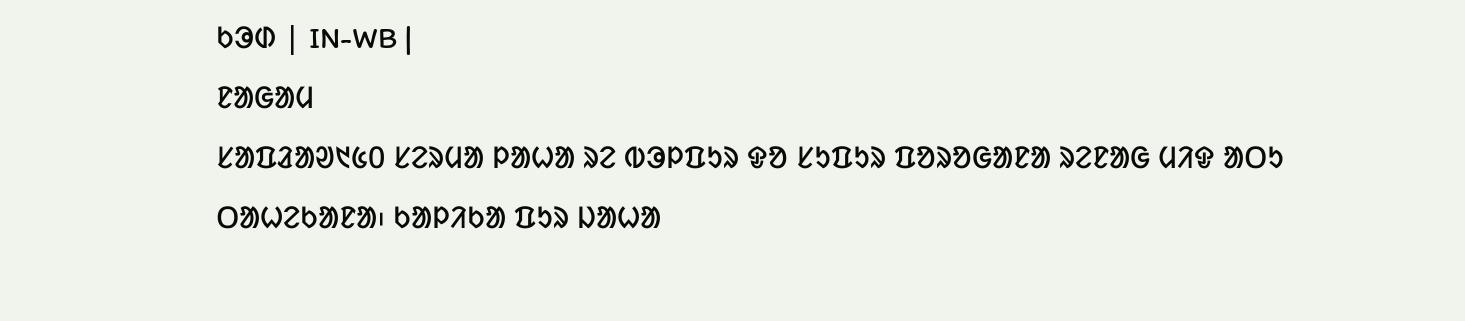ᱠᱳᱰ | IN-WB |
ᱱᱟᱜᱟᱢ
ᱥᱟᱯᱲᱟᱣ᱑᱕᱐ ᱥᱮᱨᱢᱟ ᱞᱟᱦᱟ ᱨᱮ ᱵᱳᱞᱯᱩᱨ ᱫᱚ ᱥᱩᱯᱩᱨ ᱯᱚᱨᱚᱜᱟᱱᱟ ᱨᱮᱱᱟᱜ ᱢᱤᱫ ᱟᱛᱩ ᱛᱟᱦᱮᱠᱟᱱᱟ᱾ ᱠᱟᱞᱤᱠᱟ ᱯᱩᱨ ᱡᱟᱦᱟ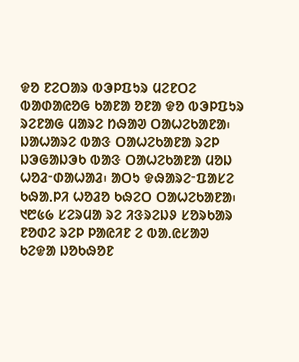ᱫᱚ ᱱᱮᱛᱟᱨ ᱵᱳᱞᱯᱩᱨ ᱢᱮᱱᱛᱮ ᱵᱟᱰᱟᱭᱚᱜ ᱠᱟᱱᱟ ᱚᱱᱟ ᱫᱚ ᱵᱳᱞᱯᱩᱨ ᱨᱮᱱᱟᱜ ᱢᱟᱨᱮ ᱴᱷᱟᱣ ᱛᱟᱦᱮᱠᱟᱱᱟ᱾ ᱡᱟᱦᱟᱨᱮ ᱵᱟᱝ ᱛᱟᱦᱮᱠᱟᱱᱟ ᱨᱮᱞ ᱡᱳᱜᱟᱡᱳᱠ ᱵᱟᱝ ᱛᱟᱦᱮᱠᱟᱱᱟ ᱢᱚᱡ ᱦᱚᱲᱼᱰᱟᱦᱟᱲ᱾ ᱟᱛᱩ ᱫᱷᱟᱨᱮᱼᱯᱟᱥᱮ ᱠᱷᱟᱹᱞᱤ ᱦᱚᱲᱚ ᱠᱷᱮᱛ ᱛᱟᱦᱮᱠᱟᱱᱟ᱾ ᱑᱘᱕᱙ ᱥᱮᱨᱢᱟ ᱨᱮ ᱤᱝᱨᱮᱡᱽ ᱥᱚᱨᱠᱟᱨ ᱱᱚᱰᱮ ᱨᱮᱞ ᱞᱟᱭᱤᱱ ᱮ ᱵᱟᱹᱭᱥᱟᱣ ᱠᱮᱫᱟ ᱡᱚᱠᱷᱚᱱ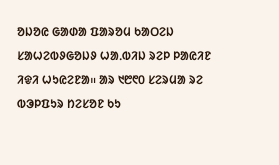ᱚᱡᱚᱭ ᱜᱟᱰᱟ ᱯᱟᱨᱚᱢ ᱠᱟᱛᱮᱡ ᱥᱟᱦᱮᱵᱽᱜᱚᱡᱽ ᱦᱟᱹᱵᱤᱡ ᱨᱮᱞ ᱞᱟᱭᱤᱱ ᱤᱫᱤ ᱦᱩᱭᱮᱱᱟ᱿ ᱟᱨ ᱑᱘᱖᱐ ᱥᱮᱨᱢᱟ ᱨᱮ ᱵᱳᱞᱯᱩᱨ ᱴᱮᱥᱚᱱ ᱠᱩ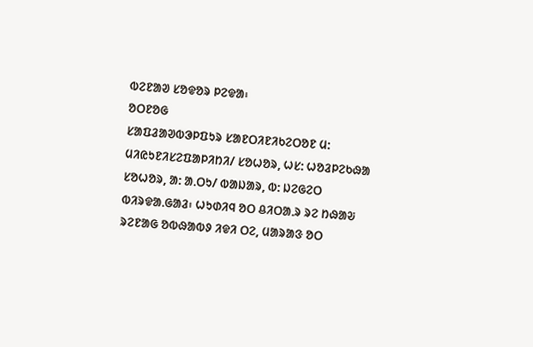ᱵᱮᱱᱟᱣ ᱥᱚᱫᱚᱨ ᱞᱮᱫᱟ᱾
ᱚᱛᱱᱚᱜ
ᱥᱟᱯᱲᱟᱣᱵᱳᱞᱯᱩᱨ ᱥᱟᱱᱛᱤᱱᱤᱠᱮᱛᱚᱱ ᱢ: ᱢᱤᱭᱩᱱᱤᱥᱮᱯᱟᱞᱤᱴᱤ/ ᱥᱚᱦᱚᱨ, ᱦᱥ: ᱦᱚᱲᱞᱮᱠᱷᱟ ᱥᱚᱦᱚᱨ, ᱟ: ᱟᱹᱛᱩ/ ᱵᱟᱡᱟᱨ, ᱵ: ᱡᱮᱜᱮᱛ ᱵᱤᱨᱫᱟᱹᱜᱟᱲ᱾ ᱦᱩᱰᱤᱧ ᱚᱛ ᱪᱤᱛᱟᱹᱨ ᱨᱮ ᱴᱷᱟᱶ ᱨᱮᱱᱟᱜ ᱚᱵᱷᱟᱵᱽ ᱤᱫᱤ ᱛᱮ, ᱢᱟᱨᱟᱝ ᱚᱛ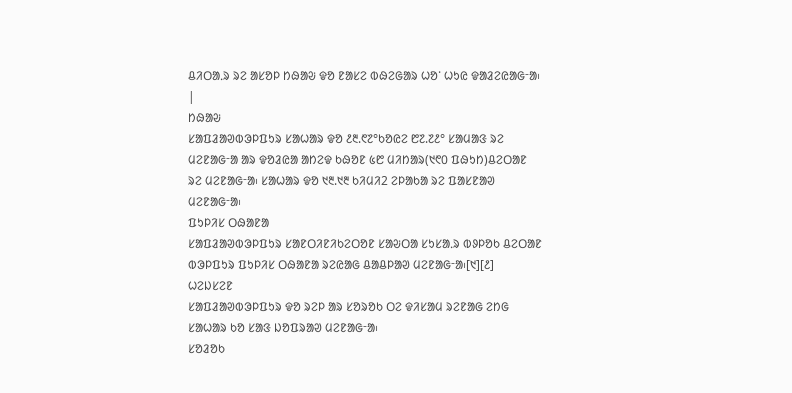ᱪᱤᱛᱟᱹᱨ ᱨᱮ ᱟᱥᱚᱞ ᱴᱷᱟᱶ ᱫᱚ ᱱᱟᱥᱮ ᱵᱷᱮᱜᱟᱨ ᱦᱚᱸ ᱦᱩᱭ ᱫᱟᱲᱮᱭᱟᱜᱼᱟ᱾ |
ᱴᱷᱟᱶ
ᱥᱟᱯᱲᱟᱣᱵᱳᱞᱯᱩᱨ ᱥᱟᱦᱟᱨ ᱫᱚ ᱒᱓.᱖᱗°ᱠᱚᱭᱮ ᱘᱗.᱗᱒° ᱥᱟᱢᱟᱝ ᱨᱮ ᱢᱮᱱᱟᱜᱼᱟ ᱟᱨ ᱫᱚᱲᱭᱟ ᱟᱴᱮᱫ ᱠᱷᱚᱱ ᱕᱘ ᱢᱤᱴᱟᱨ(᱑᱖᱐ ᱯᱷᱩᱴ)ᱪᱮᱛᱟᱱ ᱨᱮ ᱢᱮᱱᱟᱜᱼᱟ᱾ ᱥᱟᱦᱟᱨ ᱫᱚ ᱑᱓.᱑᱓ ᱠᱤᱢᱤ2 ᱮᱞᱟᱠᱟ ᱨᱮ ᱯᱟᱥᱱᱟᱣ ᱢᱮᱱᱟᱜᱼᱟ᱾
ᱯᱩᱞᱤᱥ ᱛᱷᱟᱱᱟ
ᱥᱟᱯᱲᱟᱣᱵᱳᱞᱯᱩᱨ ᱥᱟᱱᱛᱤᱱᱤᱠᱮᱛᱚᱱ ᱥᱟᱶᱛᱟ ᱥᱩᱥᱟᱹᱨ ᱵᱽᱞᱚᱠ ᱪᱮᱛᱟᱱ ᱵᱳᱞᱯᱩᱨ ᱯᱩᱞᱤᱥ ᱛᱷᱟᱱᱟ ᱨᱮᱭᱟᱜ ᱪᱟᱪᱞᱟᱣ ᱢᱮᱱᱟᱜᱼᱟ᱾[᱑][᱒]
ᱦᱮᱡᱥᱮᱱ
ᱥᱟᱯᱲᱟᱣᱵᱳᱞᱯᱩᱨ ᱫᱚ ᱨᱮᱞ ᱟᱨ ᱥᱚᱨᱚᱠ ᱛᱮ ᱫᱤᱥᱟᱢ ᱨᱮᱱᱟᱜ ᱮᱴᱜ ᱥᱟᱦᱟᱨ ᱠᱚ ᱥᱟᱝ ᱡᱚᱯᱨᱟᱣ ᱢᱮᱱᱟᱜᱼᱟ᱾
ᱥᱚᱲᱚᱠ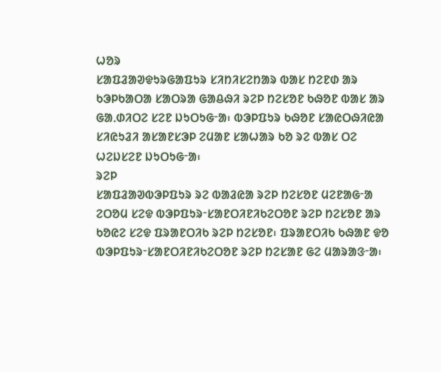ᱦᱚᱨ
ᱥᱟᱯᱲᱟᱣᱫᱩᱨᱜᱟᱯᱩᱨ ᱥᱤᱴᱤᱥᱮᱴᱟᱨ ᱵᱟᱥ ᱴᱮᱱᱰ ᱟᱨ ᱠᱳᱞᱠᱟᱛᱟ ᱥᱟᱛᱨᱟ ᱜᱟᱪᱷᱤ ᱨᱮᱞ ᱴᱮᱥᱚᱱ ᱠᱷᱚᱱ ᱵᱟᱥ ᱟᱨ ᱜᱟᱹᱰᱤᱛᱮ ᱥᱮᱱ ᱡᱩᱛᱩᱜᱼᱟ᱾ ᱵᱳᱞᱯᱩᱨ ᱠᱷᱚᱱ ᱥᱟᱭᱛᱷᱤᱭᱟ ᱥᱤᱭᱩᱲᱤ ᱟᱥᱟᱱᱥᱳᱞ ᱮᱢᱟᱱ ᱥᱟᱦᱟᱨ ᱠᱚ ᱨᱮ ᱵᱟᱥ ᱛᱮ ᱦᱮᱡᱥᱮᱱ ᱡᱩᱛᱩᱜᱼᱟ᱾
ᱨᱮᱞ
ᱥᱟᱯᱲᱟᱣᱵᱳᱞᱯᱩᱨ ᱨᱮ ᱵᱟᱲᱭᱟ ᱨᱮᱞ ᱴᱮᱥᱚᱱ ᱢᱮᱱᱟᱜᱼᱟ ᱮᱛᱚᱢ ᱥᱮᱫ ᱵᱳᱞᱯᱩᱨᱼᱥᱟᱱᱛᱤᱱᱤᱠᱮᱛᱚᱱ ᱨᱮᱞ ᱴᱮᱥᱚᱱ ᱟᱨ ᱠᱚᱭᱮ ᱥᱮᱫ ᱯᱨᱟᱱᱛᱤᱠ ᱨᱮᱞ ᱴᱮᱥᱚᱱ᱾ ᱯᱨᱟᱱᱛᱤᱠ ᱠᱷᱟᱱ ᱫᱚ ᱵᱳᱞᱯᱩᱨᱼᱥᱟᱱᱛᱤᱱᱤᱠᱮᱛᱚᱱ ᱨᱮᱞ ᱴᱮᱥᱟᱱ ᱜᱮ ᱢᱟᱨᱟᱝᱼᱟ᱾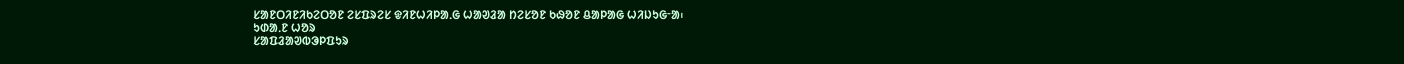ᱥᱟᱱᱛᱤᱱᱤᱠᱮᱛᱚᱱ ᱮᱥᱯᱨᱮᱥ ᱫᱤᱱᱦᱤᱞᱟᱹᱜ ᱦᱟᱣᱲᱟ ᱴᱮᱥᱚᱱ ᱠᱷᱚᱱ ᱪᱟᱞᱟᱜ ᱦᱤᱡᱩᱜᱼᱟ᱾
ᱩᱰᱟᱹᱱ ᱦᱚᱨ
ᱥᱟᱯᱲᱟᱣᱵᱳᱞᱯᱩᱨ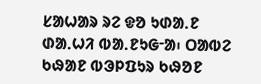ᱥᱟᱦᱟᱨ ᱨᱮ ᱫᱚ ᱩᱰᱟᱹᱱ ᱰᱟᱹᱦᱤ ᱵᱟᱹᱱᱩᱜᱼᱟ᱾ ᱛᱟᱵᱮ ᱠᱷᱟᱱ ᱵᱳᱞᱯᱩᱨ ᱠᱷᱚᱱ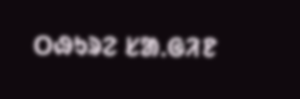ᱛᱷᱩᱨᱮ ᱥᱟᱹᱜᱤᱱ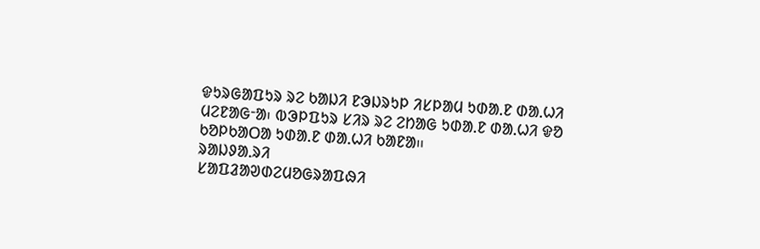ᱫᱩᱨᱜᱟᱯᱩᱨ ᱨᱮ ᱠᱟᱡᱤ ᱱᱳᱡᱨᱩᱞ ᱤᱥᱞᱟᱢ ᱩᱰᱟᱹᱱ ᱰᱟᱹᱦᱤ ᱢᱮᱱᱟᱜᱼᱟ᱾ ᱵᱳᱞᱯᱩᱨ ᱥᱤᱨ ᱨᱮ ᱮᱴᱟᱜ ᱩᱰᱟᱹᱱ ᱰᱟᱹᱦᱤ ᱫᱚ ᱠᱚᱞᱠᱟᱛᱟ ᱩᱰᱟᱹᱱ ᱰᱟᱹᱦᱤ ᱠᱟᱱᱟ᱿
ᱨᱟᱡᱽᱟᱹᱨᱤ
ᱥᱟᱯᱲᱟᱣᱰᱮᱢᱚᱜᱨᱟᱯᱷᱤ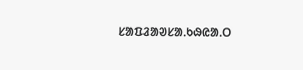ᱥᱟᱯᱲᱟᱣᱥᱟᱹᱠᱷᱭᱟᱹᱛ